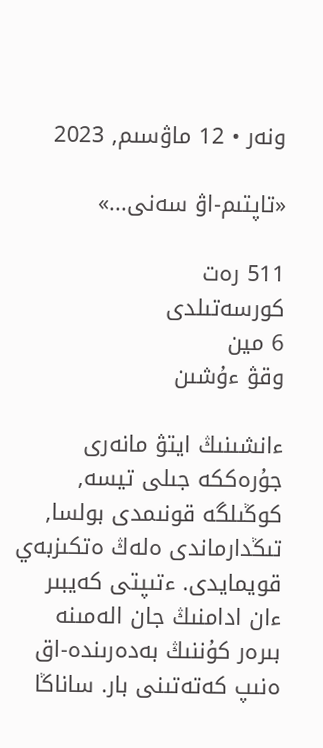ونەر • 12 ماۋسىم, 2023

«تاپتىم-اۋ سەنى...»

511 رەت
كورسەتىلدى
6 مين
وقۋ ءۇشىن

ءانشىنىڭ ايتۋ مانەرى جۇرەككە جىلى تيسە, كوڭىلگە قونىمدى بولسا, تىڭدارماندى ەلەڭ ەتكىزبەي قويمايدى. ءتىپتى كەيبىر ءان ادامنىڭ جان الەمىنە بىرەر كۇننىڭ بەدەرىندە-اق ەنىپ كەتەتىنى بار. ساناڭا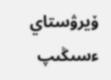ۆيرۋستاي ءسىڭىپ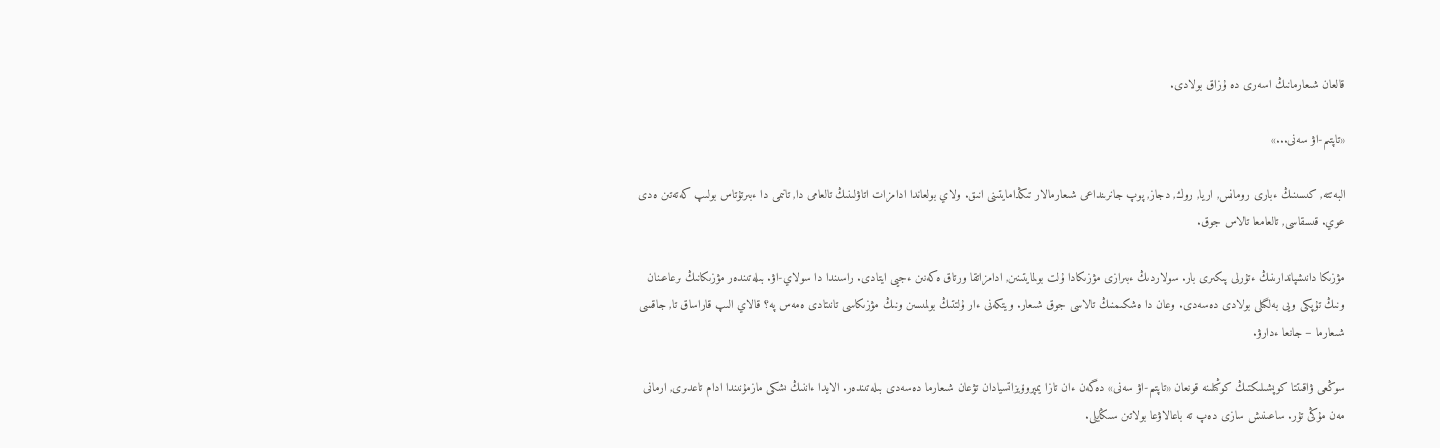قالعان شىعارمانىڭ اسەرى دە ۇزاق بولادى.

«تاپتىم-اۋ سەنى...»

البەتتە, كىسىنىڭ ءبارى رومانس, اريا, روك, دجاز, پوپ جانرىنداعى شىعارمالار تىڭدامايتىنى انىق. ولاي بولعاندا ادامزات اتاۋلىنىڭ تالعامى دا, تانىمى دا ءبىرتۇتاس بولىپ كەتەتىن ەدى عوي. قىسقاسى, تالعامعا تالاس جوق.

مۋزىكا دانىشپاندارىنىڭ ءتۇرلى پىكىرى بار. سولاردىڭ ءبىرازى مۋزىكادا ۇلت بولمايتىنىن, ادامزاتقا ورتاق ەكەنىن ءجيى ايتادى. راسىندا دا سولاي-اۋ. بىلەتىندەر مۋزىكانىڭ ىرعاعىنان ونىڭ تۇپكى ويى بەلگىلى بولادى دەسەدى. وعان دا ەشكىمنىڭ تالاسى جوق شىعار. ويتكەنى ءار ۇلتتىڭ بولمىسىن ونىڭ مۋزىكاسى تانىتادى ەمەس پە؟ قالاي الىپ قاراساق تا, جاقسى شىعارما – جانعا ءدارۋ.

سوڭعى ۋاقىتتا كوپشىلىكتىڭ كوڭىلىنە قونعان «تاپتىم-اۋ سەنى» دەگەن ءان تازا يمپروۆيزاتسيادان تۋعان شىعارما دەسەدى بىلەتىندەر. الايدا ءاننىڭ ىشكى مازمۇنىندا ادام تاعدىرى, ارمانى مەن مۇڭى تۇر. ساعىنىش سازى دەپ تە باعالاۋعا بولاتىن سىڭايلى.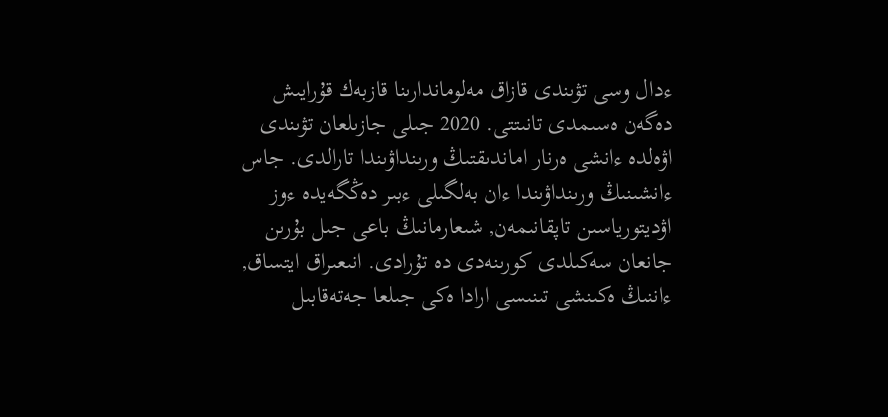ءدال وسى تۋىندى قازاق مەلوماندارىنا قازبەك قۇرايىش دەگەن ەسىمدى تانىتتى. 2020 جىلى جازىلعان تۋىندى اۋەلدە ءانشى ەرنار اماندىقتىڭ ورىنداۋىندا تارالدى. جاس ءانشىنىڭ ورىنداۋىندا ءان بەلگىلى ءبىر دەڭگەيدە ءوز اۋديتورياسىن تاپقانىمەن, شىعارمانىڭ باعى جىل بۇرىن جانعان سەكىلدى كورىنەدى دە تۇرادى. انىعىراق ايتساق, ءاننىڭ ەكىنشى تىنىسى ارادا ەكى جىلعا جەتەقابىل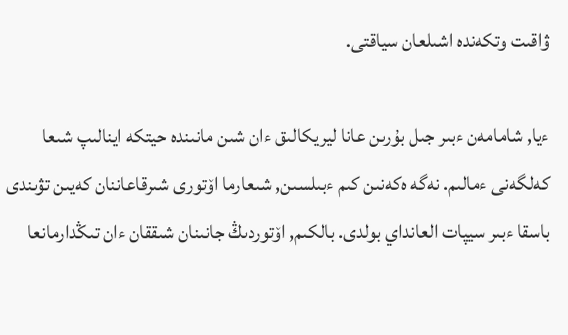ۋاقىت وتكەندە اشىلعان سياقتى.

ءيا, شامامەن ءبىر جىل بۇرىن عانا ليريكالىق ءان شىن مانىندە حيتكە اينالىپ شىعا كەلگەنى ءمالىم. نەگە ەكەنىن كىم ءبىلسىن, شىعارما اۆتورى شىرقاعاننان كەيىن تۋىندى باسقا ءبىر سيپات العانداي بولدى. بالكىم, اۆتوردىڭ جانىنان شىققان ءان تىڭدارمانعا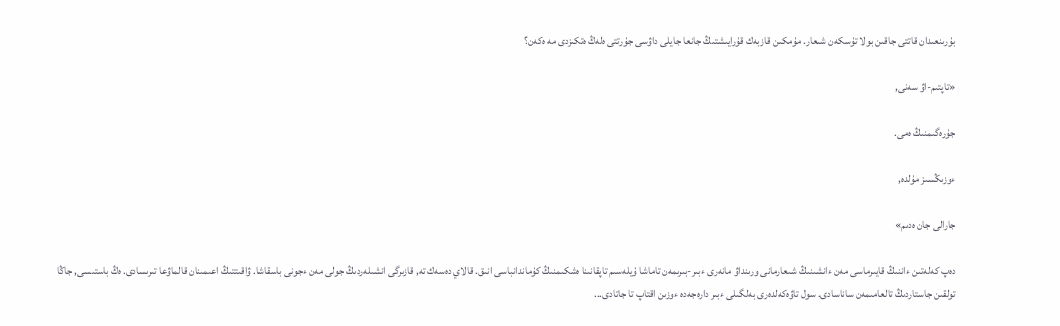بۇرىنعىدان قاتتى جاقىن بولا تۇسكەن شىعار. مۇمكىن قازبەك قۇرايىشتىڭ جانعا جايلى داۋسى جۇرتتى ەلەڭ ەتكىزدى مە ەكەن؟

«تاپتىم-اۋ سەنى,

جۇرەگىمنىڭ ەمى.

ءوزىڭسىز مۇلدە,

جارالى جان ەدىم»

دەپ كەلەتىن ءاننىڭ قايىرماسى مەن ءانشىنىڭ شىعارمانى ورىنداۋ مانەرى ءبىر-بىرىمەن تاماشا ۇيلەسىم تاپقانىنا ەشكىمنىڭ كۇماندانباسى انىق. قالاي دەسەك تە, قازىرگى انشىلەردىڭ جولى مەن ءجونى باسقاشا. ۋاقىتتىڭ اعىمىنان قالماۋعا تىرىسادى. ەڭ باستىسى, جاڭا تولقىن جاستاردىڭ تالعامىمەن ساناسادى. سول تاۋەكەلدەرى بەلگىلى ءبىر دارەجەدە ءوزىن اقتاپ تا جاتادى...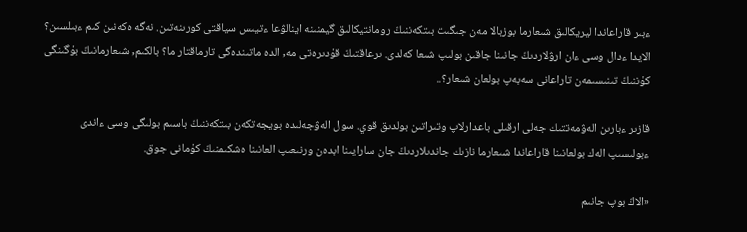ءبىر قاراعاندا ليريكالىق شىعارما بوزبالا مەن جىگىت بىتكەننىڭ رومانتيكالىق گيمنىنە اينالۋعا ءتيىس سياقتى كورىنەتىن. نەگە ەكەنىن كىم ءبىلسىن؟ الايدا ءدال وسى ءان ارۋلاردىڭ جانىنا جاقىن بولىپ شىعا كەلدى. ىرعاقتىڭ قۇدىرەتى مە, الدە ماتىندەگى تارماقتار ما؟ بالكىم, شىعارمانىڭ بۇگىنگى كۇننىڭ تىنىسىمەن تاراعانى سەبەپ بولعان شىعار؟..

قازىر ءبارىن الەۋمەتتىك جەلى ارقىلى باعدارلاپ وتىراتىن بولدىق قوي. سول الەۋجەلىدە بويجەتكەن بىتكەننىڭ باسىم بولىگى وسى ءاندى ءبولىسىپ الەك بولعانىنا قاراعاندا شىعارما نازىك جاندىلاردىڭ جان سارايىنا ابدەن ورنىعىپ العانىنا ەشكىمنىڭ كۇمانى جوق.

«الاڭ بوپ جانىم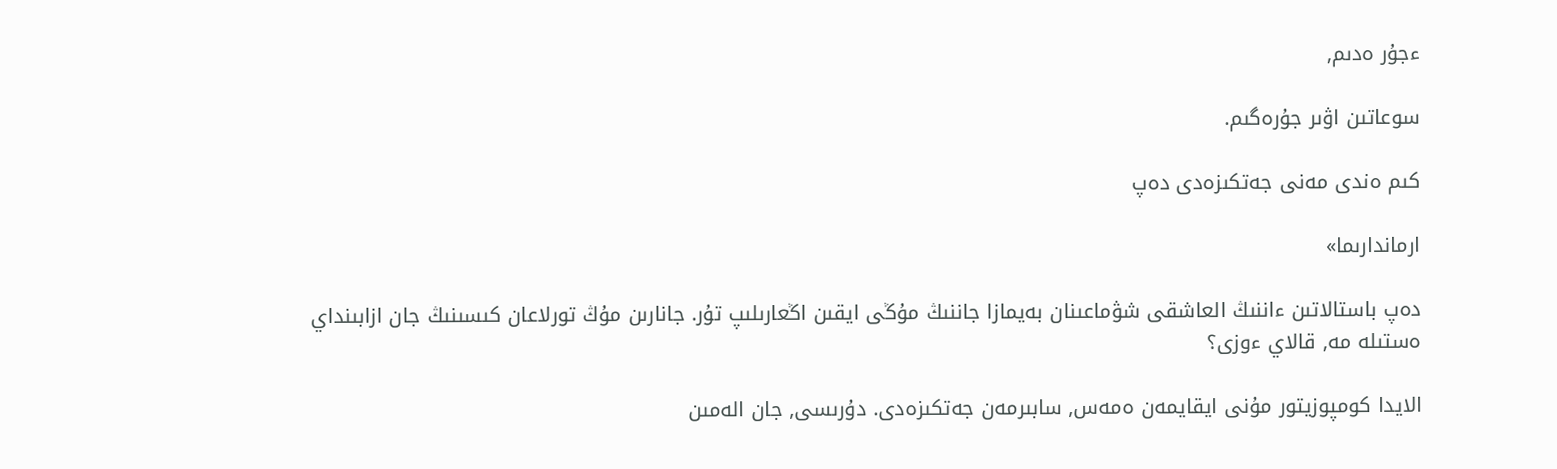ءجۇر ەدىم,

سوعاتىن اۋىر جۇرەگىم.

كىم ەندى مەنى جەتكىزەدى دەپ

ارماندارىما»

دەپ باستالاتىن ءاننىڭ العاشقى شۋماعىنان بەيمازا جاننىڭ مۇڭى ايقىن اڭعارىلىپ تۇر. جانارىن مۇڭ تورلاعان كىسىنىڭ جان ازابىنداي ەستىلە مە, قالاي ءوزى؟

الايدا كومپوزيتور مۇنى ايقايمەن ەمەس, سابىرمەن جەتكىزەدى. دۇرىسى, جان الەمىن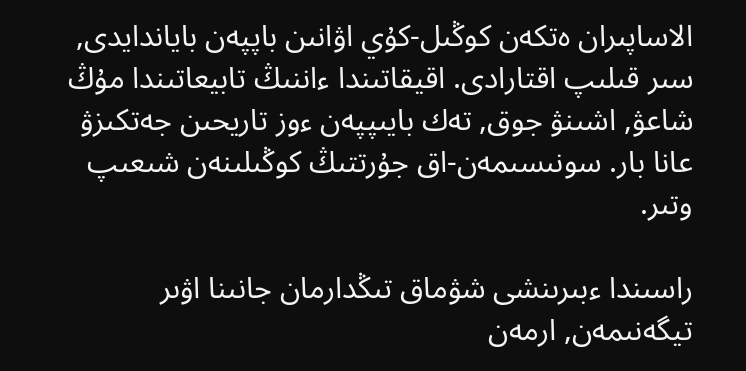الاساپىران ەتكەن كوڭىل-كۇي اۋانىن باپپەن باياندايدى, سىر قىلىپ اقتارادى. اقيقاتىندا ءاننىڭ تابيعاتىندا مۇڭ شاعۋ, اشىنۋ جوق, تەك بايىپپەن ءوز تاريحىن جەتكىزۋ عانا بار. سونىسىمەن-اق جۇرتتىڭ كوڭىلىنەن شىعىپ وتىر.

راسىندا ءبىرىنشى شۋماق تىڭدارمان جانىنا اۋىر تيگەنىمەن, ارمەن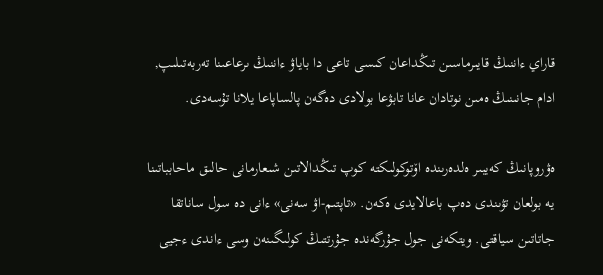قاراي ءاننىڭ قايىرماسىن تىڭداعان كىسى تاعى دا باياۋ ءاننىڭ ىرعاعىنا تەربەتىلىپ, ادام جانىنىڭ ەمىن نوتادان عانا تابۋعا بولادى دەگەن پالساپاعا يلانا تۇسەدى.

ەۋروپانىڭ كەيبىر ەلدەرىندە اۆتوكولىكتە كوپ تىڭدالاتىن شىعارمانى حالىق ماحابباتىنا يە بولعان تۋىندى دەپ باعالايدى ەكەن. «تاپتىم-اۋ سەنى» ءانى دە سول ساناتقا جاتاتىن سياقتى. ويتكەنى جول جۇرگەندە جۇرتتىڭ كولىگىنەن وسى ءاندى ءجيى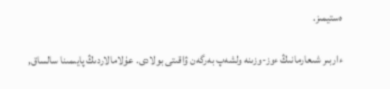ەستيمىز.

ءاربىر شىعارمانىڭ ءوز-وزىنە ولشەپ بەرگەن ۋاقىتى بولادى. عۇلامالاردىڭ پايىمىنا سالساق,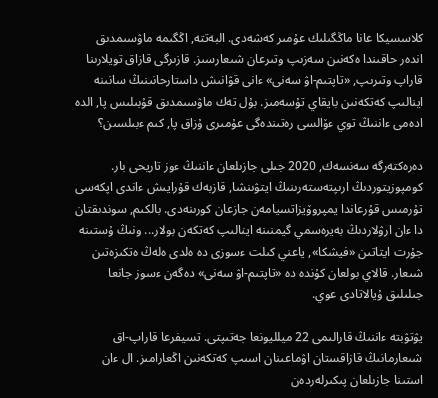كلاسسيكا عانا ماڭگىلىك عۇمىر كەشەدى. البەتتە, اڭگىمە ماۋسىمدىق اندەر حاقىندا ەكەنىن سەزىپ وتىرعان شىعارسىز. قازىرگى قازاق تويلارىنا قاراپ وتىرىپ, «تاپتىم-اۋ سەنى» ءانى قۋانىش داستارحانىنىڭ سانىنە اينالىپ كەتكەنىن بايقاي تۇسەمىز. بۇل تەك ماۋسىمدىق قۇبىلىس پا, الدە ادەمى ءاننىڭ توي ءۆالسى رەتىندەگى عۇمىرى ۇزاق پا, كىم ءبىلسىن؟

دەرەكتەرگە سەنسەك, 2020 جىلى جازىلعان ءاننىڭ ءوز تاريحى بار. كومپوزيتوردىڭ ارىپتەستەرىنىڭ ايتۋىنشا, قازبەك قۇرايىش ءاندى اپكەسى تۇرمىس قۇرعاندا يمپروۆيزاتسيامەن جازعان كورىنەدى. بالكىم, سوندىقتان دا ءان ارۋلاردىڭ بەيرەسمي گيمنىنە اينالىپ كەتكەن بولار... ونىڭ ۇستىنە جۇرت ايتاتىن «فيشكا», ياعني كىلت ءسوزى دە ەلدى ەلەڭ ەتكىزەتىن شىعار. قالاي بولعان كۇندە دە «تاپتىم-اۋ سەنى» دەگەن ءسوز جانعا جىلىلىق ۇيالاتادى عوي.

يۋتۋبتە ءاننىڭ قارالىمى 22 ميلليونعا جەتىپتى. تسيفرعا قاراپ-اق شىعارمانىڭ قازاقستان اۋماعىنان اسىپ كەتكەنىن اڭعارامىز. ال ءان استىنا جازىلعان پىكىرلەردەن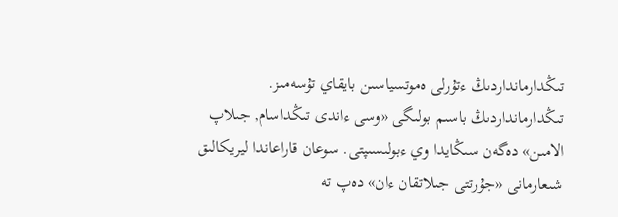تىڭدارمانداردىڭ ءتۇرلى ەموتسياسىن بايقاي تۇسەمىز. تىڭدارمانداردىڭ باسىم بولىگى «وسى ءاندى تىڭداسام, جىلاپ الامىن» دەگەن سىڭايدا وي ءبولىسىپتى. سوعان قاراعاندا ليريكالىق شىعارمانى «جۇرتتى جىلاتقان ءان» دەپ تە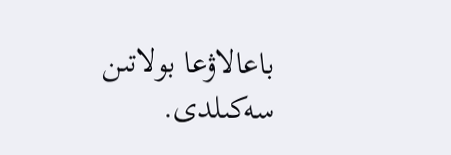باعالاۋعا بولاتىن سەكىلدى.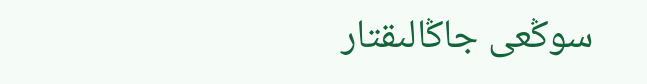سوڭعى جاڭالىقتار